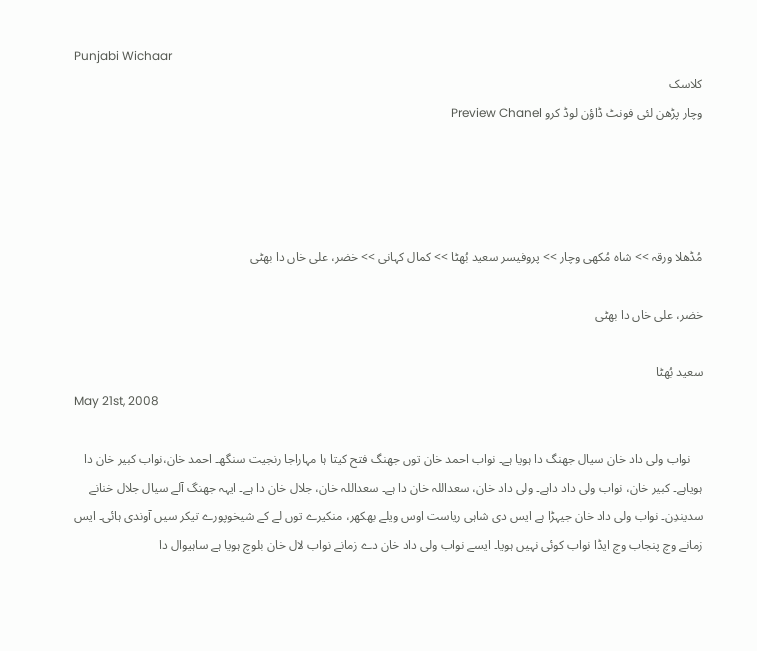Punjabi Wichaar
کلاسک
وچار پڑھن لئی فونٹ ڈاؤن لوڈ کرو Preview Chanel




مُڈھلا ورقہ >> شاہ مُکھی وچار >> پروفیسر سعید بُھٹا >> کمال کہانی >> خضر، علی خاں دا بھٹی

خضر، علی خاں دا بھٹی

سعید بُھٹا
May 21st, 2008

    نواب ولی داد خان سیال جھنگ دا ہویا ہے۔ نواب احمد خان توں جھنگ فتح کیتا ہا مہاراجا رنجیت سنگھ۔ احمد خان،نواب کبیر خان دا ہویاہے۔ کبیر خان، نواب ولی داد داہے۔ ولی داد خان، سعداللہ خان دا ہے۔ سعداللہ خان، جلال خان دا ہے۔ ایہہ جھنگ آلے سیال جلال خنانے سدیندِن۔ نواب ولی داد خان جیہڑا ہے ایس دی شاہی ریاست اوس ویلے بھکھر، منکیرے توں لے کے شیخوپورے تیکر سیں آوندی ہائی۔ ایس زمانے وچ پنجاب وچ ایڈا نواب کوئی نہیں ہویا۔ ایسے نواب ولی داد خان دے زمانے نواب لال خان بلوچ ہویا ہے ساہیوال دا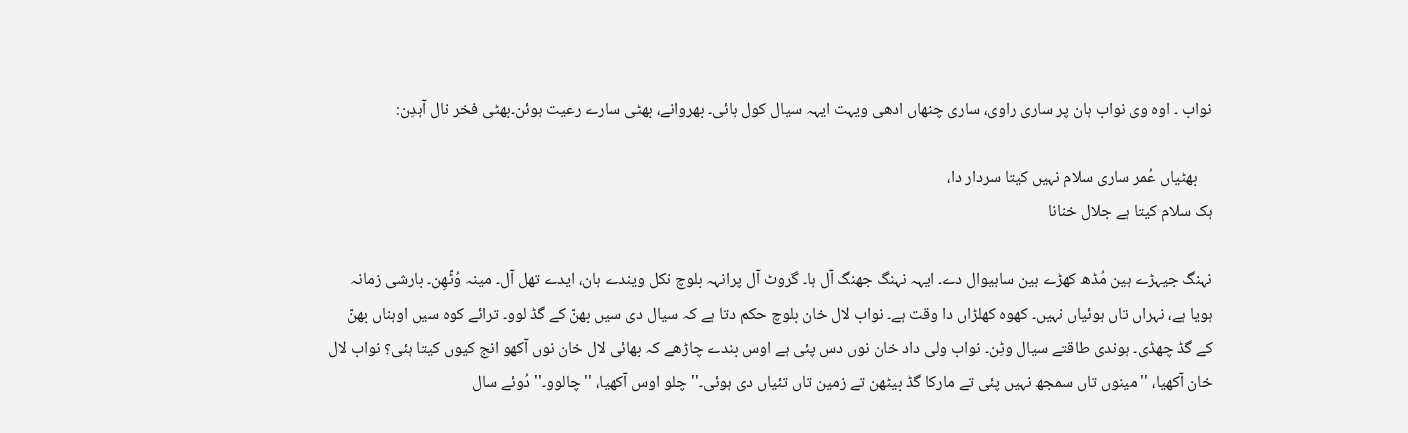نواب ۔ اوہ وی نواب ہان پر ساری راوی، ساری چنھاں ادھی ویہت ایہہ سیال کول ہائی۔ بھروانے، بھٹی سارے رعیت ہوئن۔بھٹی فخر نال آہدِن:

    بھٹیاں عُمر ساری سلام نہیں کیتا سردار دا،
ہک سلام کیتا ہے جلال خنانا

نہنگ جیہڑے ہین مُڈھ کھڑے ہین ساہیوال دے۔ ایہہ نہنگ جھنگ آل ہا۔ گروٹ آل پرانہہ بلوچ نکل ویندے ہان، ایدے تھل آل۔ مینہ وُٹّھِن۔ بارشی زمانہ ہویا ہے، نہراں تاں ہوئیاں نہیں۔ کھوہ کھلڑاں دا وقت ہے۔ نواب لال خان بلوچ حکم دتا ہے کہ سیال دی سیں بھنّ کے گڈ لوو۔ ترائے کوہ سیں اوہناں بھنّ کے گڈ چھڈی۔ ہوندی طاقتے سیال وٹِن۔ نواب ولی داد خان نوں دس پئی ہے اوس بندے چاڑھے کہ بھائی لال خان نوں آکھو انج کیوں کیتا ہئی؟ نواب لال خان آکھیا، ''مینوں تاں سمجھ نہیں پئی تے مارکا گڈ بیٹھن تے زمین تاں تئیاں دی ہوئی۔'' چلو اوس آکھیا، ''چالوو۔'' دُوئے سال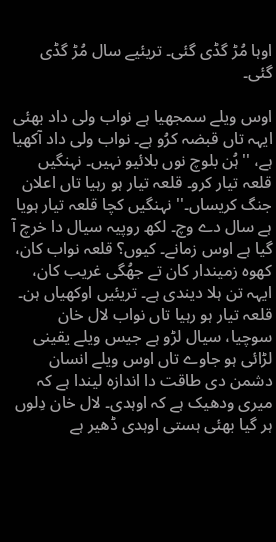اوہا مُڑ گڈی گئی۔ تریئیے سال مُڑ گڈی گئی۔

اوس ویلے سمجھیا ہے نواب ولی داد بھئی ایہہ تاں قبضہ کرُو ہے۔ نواب ولی داد آکھیا ہے، ''ہُن بلوچ نوں بلائیو نہیں۔ نہنگیں قلعہ تیار کرو۔ قلعہ تیار ہو رہیا تاں اعلان جنگ کریساں۔'' نہنگیں کچا قلعہ تیار ہویا ہے سال دے وچ۔ لکھ روپیہ سیال دا خرچ آ گیا ہے اوس زمانے۔ کیوں؟ قلعہ نواب کان، کھوہ زمیندار کان تے جھُگی غریب کان، ایہہ تن ہلا دیندی ہے۔ تریئیں اوکھیاں ہن۔ قلعہ تیار ہو رہیا تاں نواب لال خان سوچیا، سیال لڑو ہے جیس ویلے یقینی لڑائی ہو جاوے تاں اوس ویلے انسان دشمن دی طاقت دا اندازہ لیندا ہے کہ میری ودھیک ہے کہ اوہدی۔ لال خان دِلوں ہر گیا بھئی ہستی اوہدی ڈھیر ہے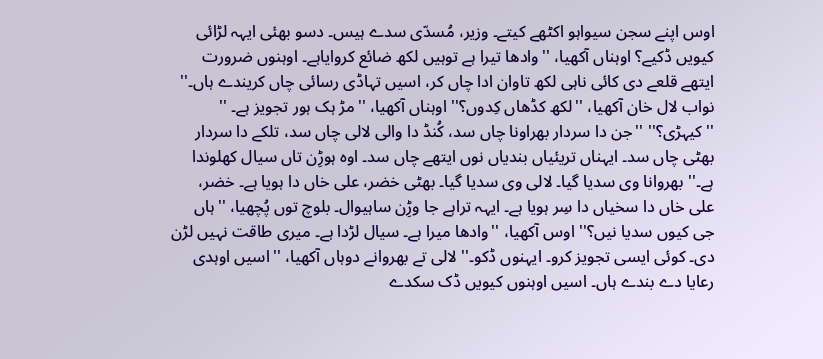اوس اپنے سجن سیواہو اکٹھے کیتے۔ وزیر، مُسدّی سدے ہیس۔ دسو بھئی ایہہ لڑائی کیویں ڈکیے؟ اوہناں آکھیا، ''وادھا تیرا ہے توہیں لکھ ضائع کروایاہے۔ اوہنوں ضرورت ایتھے قلعے دی کائی ناہی لکھ تاوان ادا چاں کر، اسیں تہاڈی رسائی چاں کریندے ہاں۔'' نواب لال خان آکھیا، ''لکھ کڈھاں کِدوں؟'' اوہناں آکھیا، ''مڑ ہک ہور تجویز ہے۔ '' ''کیہڑی؟'' ''جن دا سردار بھراونا چاں سد، کُنڈ دا والی لالی چاں سد، تلکے دا سردار بھٹی چاں سد۔ ایہناں تریئیاں بندیاں نوں ایتھے چاں سد۔ اوہ ہوڑِن تاں سیال کھلوندا ہے۔'' بھروانا وی سدیا گیا۔ لالی وی سدیا گیا۔ بھٹی خضر، علی خاں دا ہویا ہے۔ خضر، علی خاں دا سخیاں دا سِر ہویا ہے۔ ایہہ تراہے جا وڑِن ساہیوال۔ بلوچ توں پُچھیا، ''ہاں جی کیوں سدیا نیں؟'' اوس آکھیا، ''وادھا میرا ہے۔ سیال لڑدا ہے۔ میری طاقت نہیں لڑن دی۔ کوئی ایسی تجویز کرو۔ ایہنوں ڈکو۔'' لالی تے بھروانے دوہاں آکھیا، ''اسیں اوہدی رعایا دے بندے ہاں۔ اسیں اوہنوں کیویں ڈک سکدے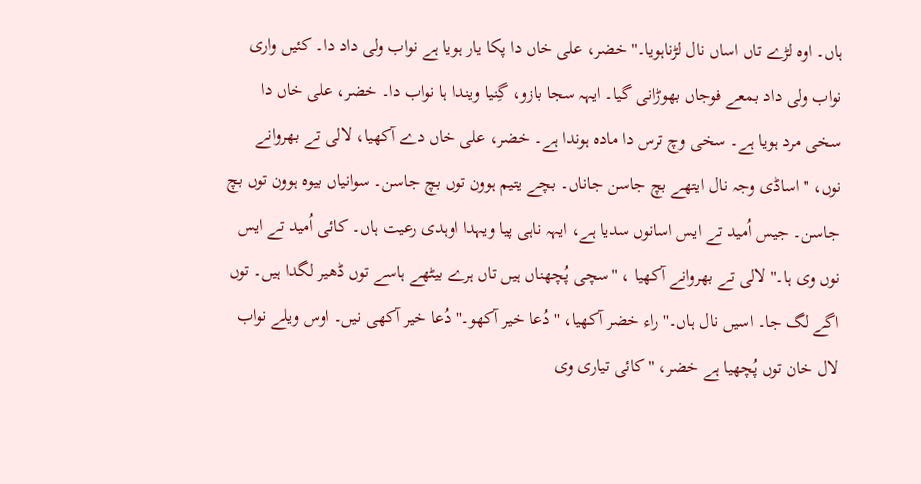ہاں۔ اوہ لڑے تاں اساں نال لڑناہویا۔'' خضر، علی خاں دا پکا یار ہویا ہے نواب ولی داد دا۔ کئیں واری نواب ولی داد بمعے فوجاں بھوڑانی گیا۔ ایہہ سجا بازو، گِنیا ویندا ہا نواب دا۔ خضر، علی خاں دا سخی مرد ہویا ہے۔ سخی وچ ترس دا مادہ ہوندا ہے۔ خضر، علی خاں دے آکھیا، لالی تے بھروانے نوں، ''اساڈی وجہ نال ایتھے بچ جاسن جاناں۔ بچے یتیم ہوون توں بچ جاسن۔ سوانیاں بیوہ ہوون توں بچ جاسن۔ جیس اُمید تے ایس اسانوں سدیا ہے، ایہہ ناہی پیا ویہدا اوہدی رعیت ہاں۔ کائی اُمید تے ایس نوں وی ہا۔'' لالی تے بھروانے آکھیا ، ''سچی پُچھناں ہیں تاں ہرے بیٹھے ہاسے توں ڈھیر لگدا ہیں۔ توں اگے لگ جا۔ اسیں نال ہاں۔'' راء خضر آکھیا، ''دُعا خیر آکھو۔'' دُعا خیر آکھی نیں۔ اوس ویلے نواب لال خان توں پُچھیا ہے خضر، ''کائی تیاری وی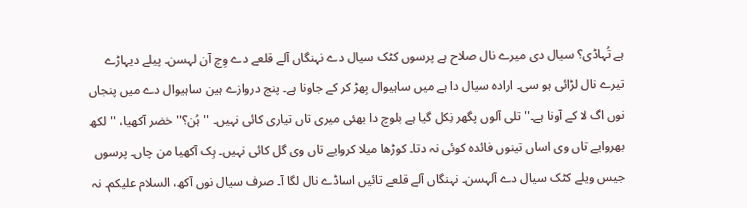ہے تُہاڈی؟ سیال دی میرے نال صلاح ہے پرسوں کٹک سیال دے نہنگاں آلے قلعے دے وِچ آن لہسن۔ پیلے دیہاڑے تیرے نال لڑائی ہو سی۔ ارادہ سیال دا ہے میں ساہیوال بِھڑ کر کے جاونا ہے۔ پنج دروازے ہین ساہیوال دے میں پنجاں نوں اگ لا کے آونا ہے۔'' تلی آلوں پگھر نِکل گیا ہے بلوچ دا بھئی میری تاں تیاری کائی نہیں۔ ''ہُن؟'' خضر آکھیا، ''لکھ بھروایے تاں وی اساں تینوں فائدہ کوئی نہ دتا۔ کوڑھا میلا کروایے تاں وی گل کائی نہیں۔ ہِک آکھیا من چاں۔ پرسوں جیس ویلے کٹک سیال دے آلہسن۔ نہنگاں آلے قلعے تائیں اساڈے نال لگا آ۔ صرف سیال نوں آکھ، السلام علیکم۔ نہ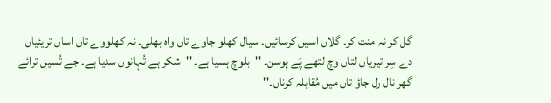گل کر نہ منت کر۔ گلاں اسیں کرسائیں۔ سیال کھلو جاوے تاں واہ بھلی۔ نہ کھلووے تاں اساں تریئیاں دے سِر تیریاں لتاں وچ لتھے پَے ہوسن۔ ''بلوچ ہسیا ہے۔ ''شکر ہے تُہانوں سدیا ہے۔ جے تُسیں ترائے گھر نال رل جاؤ تاں میں مُقابلہ کرناں۔''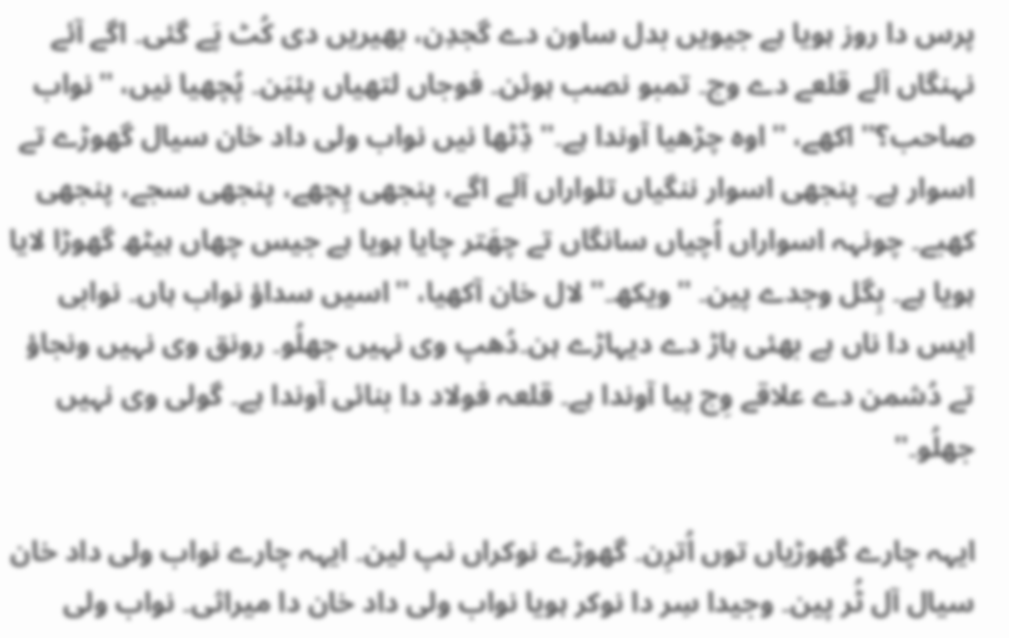پرس دا روز ہویا ہے جیویں بدل ساون دے گجدِن، بھیریں دی کُٹ پَے گئی۔ اگے آئے نہنگاں آلے قلعے دے وچ۔ تمبو نصب ہوئن۔ فوجاں لتھیاں پئیَن۔ پُچھیا نیں، ''نواب صاحب؟'' اکھے، ''اوہ چڑھیا آوندا ہے۔'' ڈِٹھا نیں نواب ولی داد خان سیال گھوڑے تے اسوار ہے۔ پنجھی اسوار ننگیاں تلواراں آلے اگے، پنجھی پِچھے، پنجھی سجے، پنجھی کھبے۔ چونہہ اسواراں اُچیاں سانگاں تے چھَتر چایا ہویا ہے جیس چھاں ہیٹھ گھوڑا لایا ہویا ہے۔ بِگل وجدے پین۔ ''ویکھ۔'' لال خان آکھیا، ''اسیں سداؤ نواب ہاں۔ نوابی ایس دا ناں ہے بھئی ہاڑ دے دیہاڑے ہن۔دُھپ وی نہیں جھلُو۔ رونق وی نہیں ونجاؤ تے دُشمن دے علاقے وِچ پیا آوندا ہے۔ قلعہ فولاد دا بنائی آوندا ہے۔ گولی وی نہیں جھلُو۔''

ایہہ چارے گھوڑیاں توں اُترِن۔ گھوڑے نوکراں نپ لین۔ ایہہ چارے نواب ولی داد خان سیال آل ٹُر پین۔ وجیدا سِر دا نوکر ہویا نواب ولی داد خان دا میراثی۔ نواب ولی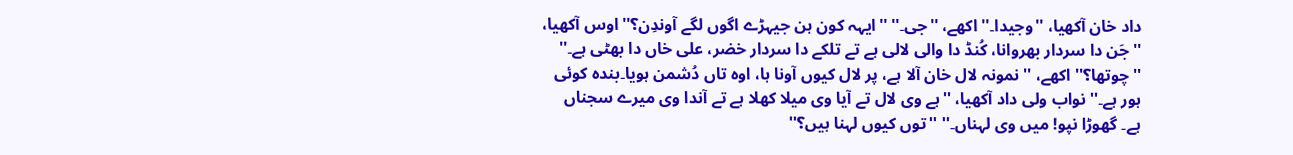داد خان آکھیا، ''وجیدا۔'' اکھے، ''جی۔'' ''ایہہ کون ہن جیہڑے اگوں لگے آوندِن؟'' اوس آکھیا، ''جَن دا سردار بھروانا، کُنڈ دا والی لالی ہے تے تلکے دا سردار خضر، علی خاں دا بھٹی ہے۔'' ''چوتھا؟'' اکھے، ''نمونہ لال خان آلا ہے، پر لال کیوں آونا ہا، اوہ تاں دُشمن ہویا۔بندہ کوئی ہور ہے۔'' نواب ولی داد آکھیا، ''ہے وی لال تے آیا وی میلا کھلا ہے تے آندا وی میرے سجناں ہے۔ گھوڑا نپو! میں وی لہناں۔'' ''توں کیوں لہنا ہیں؟''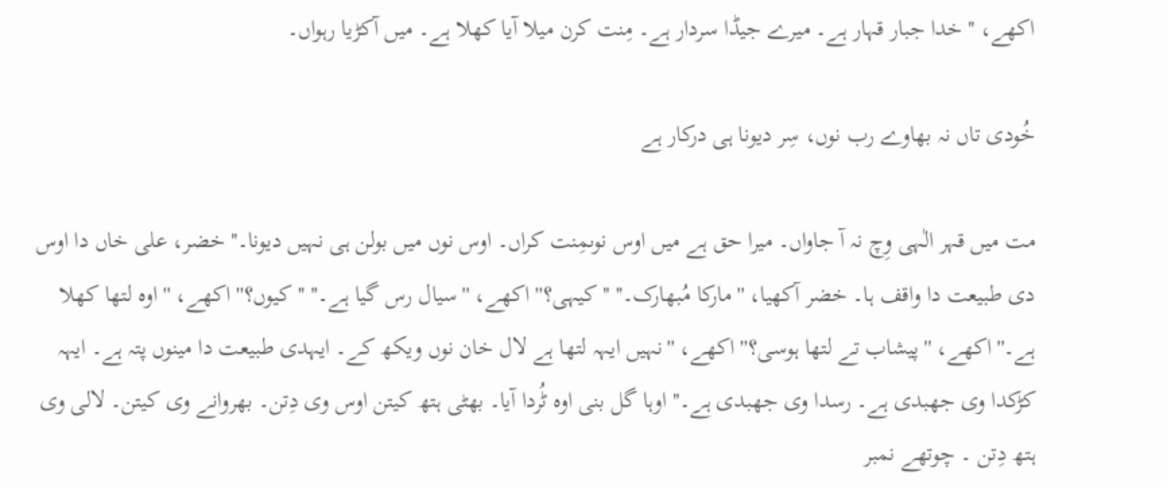اکھے، ''خدا جبار قہار ہے۔ میرے جیڈا سردار ہے۔ مِنت کرن میلا آیا کھلا ہے۔ میں آکڑیا رہواں۔

خُودی تاں نہ بھاوے رب نوں، سِر دیونا ہی درکار ہے

مت میں قہر الٰہی وِچ نہ آ جاواں۔ میرا حق ہے میں اوس نوںمِنت کراں۔ اوس نوں میں بولن ہی نہیں دیونا۔'' خضر، علی خاں دا اوس دی طبیعت دا واقف ہا۔ خضر آکھیا، ''مارکا مُبھارک۔'' ''کیہی؟'' اکھے، ''سیال رس گیا ہے۔'' ''کیوں؟'' اکھے، ''اوہ لتھا کھلا ہے۔'' اکھے، ''پیشاب تے لتھا ہوسی؟'' اکھے، ''نہیں ایہہ لتھا ہے لال خان نوں ویکھ کے۔ ایہدی طبیعت دا مینوں پتہ ہے۔ ایہہ کڑکدا وی جھبدی ہے۔ رسدا وی جھبدی ہے۔'' اوہا گل بنی اوہ ٹُردا آیا۔ بھٹی ہتھ کیتن اوس وی دِتن۔ بھروانے وی کیتن۔ لالی وی ہتھ دِتن ۔ چوتھے نمبر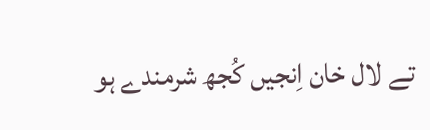تے لال خان اِنجیں کُجھ شرمندے ہو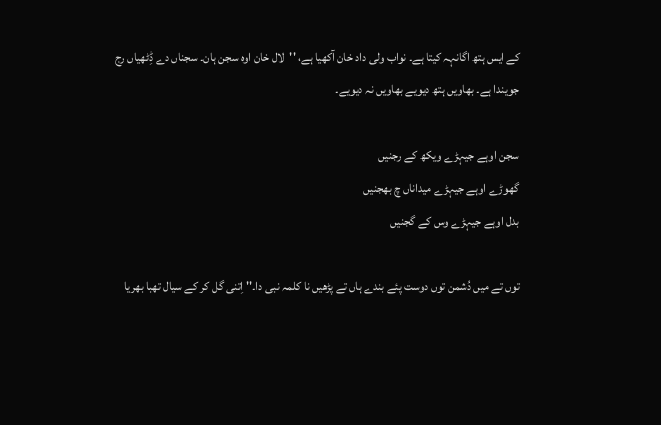کے ایس ہتھ اگانہہ کیتا ہے۔ نواب ولی داد خان آکھیا ہے، ''لال خان اوہ سجن ہان۔ سجناں دے ڈِٹھیاں رج جویندا ہے۔ بھاویں ہتھ دیویے بھاویں نہ دیویے۔

سجن اوہے جیہڑے ویکھ کے رجنیں
گھوڑے اوہے جیہڑے میداناں چ بھجنیں
بدل اوہے جیہڑے وس کے گجنیں

توں تے میں دُشمن توں دوست پئے بندے ہاں تے پڑھیں نا کلمہ نبی دا۔'' اِتنی گل کر کے سیال تھبا بھریا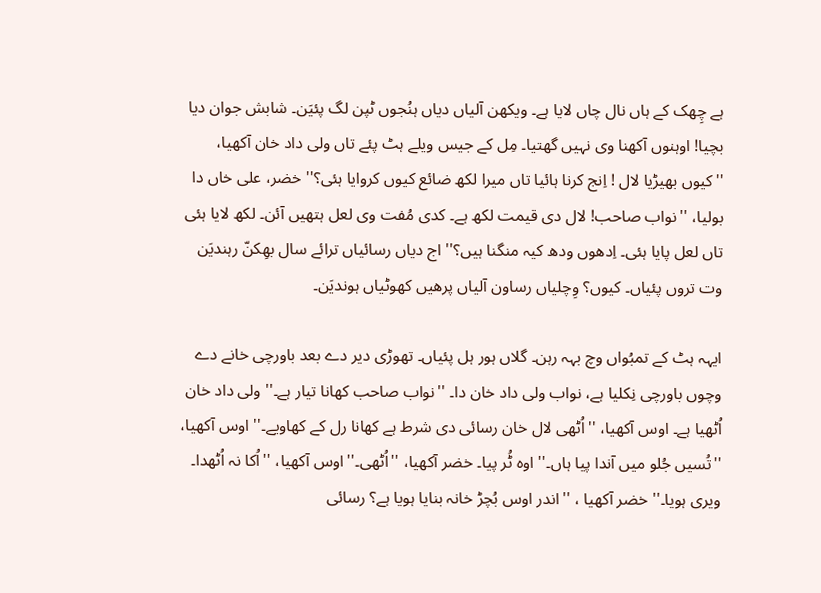ہے چِھک کے ہاں نال چاں لایا ہے۔ ویکھن آلیاں دیاں ہنُجوں ٹپن لگ پئیَن۔ شابش جوان دیا بچیا! اوہنوں آکھنا وی نہیں گھتیا۔ مِل کے جیس ویلے ہٹ پئے تاں ولی داد خان آکھیا، ''کیوں بھیڑیا لال ! اِنج کرنا ہائیا تاں میرا لکھ ضائع کیوں کروایا ہئی؟'' خضر، علی خاں دا بولیا، ''نواب صاحب! لال دی قیمت لکھ ہے۔ کدی مُفت وی لعل ہتھیں آئن۔ لکھ لایا ہئی تاں لعل پایا ہئی۔ اِدھوں ودھ کیہ منگنا ہیں؟'' اج دیاں رسائیاں ترائے سال بھِکنّ رہندیَن وت تروں پئیاں۔ کیوں؟ وِچلیاں رساون آلیاں پرھیں کھوٹیاں ہوندیَن۔

ایہہ ہٹ کے تمبُواں وچ بہہ رہن۔ گلاں ہور ہل پئیاں۔ تھوڑی دیر دے بعد باورچی خانے دے وچوں باورچی نِکلیا ہے، نواب ولی داد خان دا۔ ''نواب صاحب کھانا تیار ہے۔'' ولی داد خان اُٹھیا ہے۔ اوس آکھیا، ''اُٹھی لال خان رسائی دی شرط ہے کھانا رل کے کھاویے۔'' اوس آکھیا، ''تُسیں جُلو میں آندا پیا ہاں۔'' اوہ ٹُر پیا۔ خضر آکھیا، ''اُٹھی۔''اوس آکھیا، ''اُکا نہ اُٹھدا۔ ویری ہویا۔'' خضر آکھیا ، ''اندر اوس بُچڑ خانہ بنایا ہویا ہے؟ رسائی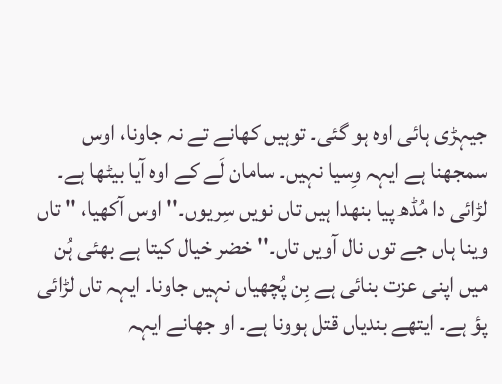جیہڑی ہائی اوہ ہو گئی۔ توہیں کھانے تے نہ جاونا، اوس سمجھنا ہے ایہہ وِسیا نہیں۔ سامان لَے کے اوہ آیا بیٹھا ہے۔ لڑائی دا مُڈھ پیا بنھدا ہیں تاں نویں سِریوں۔'' اوس آکھیا، '' تاں وینا ہاں جے توں نال آویں تاں۔'' خضر خیال کیتا ہے بھئی ہُن میں اپنی عزت بنائی ہے بِن پُچھیاں نہیں جاونا۔ ایہہ تاں لڑائی پؤ ہے۔ ایتھے بندیاں قتل ہوونا ہے۔ او جھانے ایہہ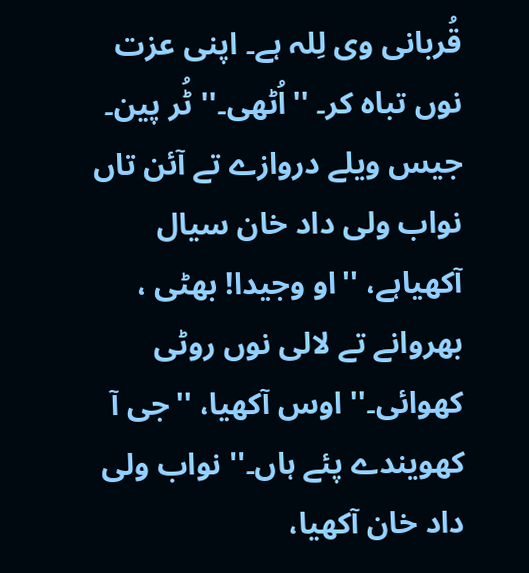قُربانی وی لِلہ ہے۔ اپنی عزت نوں تباہ کر۔ ''اُٹھی۔'' ٹُر پین۔ جیس ویلے دروازے تے آئن تاں نواب ولی داد خان سیال آکھیاہے، ''او وجیدا! بھٹی ، بھروانے تے لالی نوں روٹی کھوائی۔'' اوس آکھیا، ''جی آ کھویندے پئے ہاں۔'' نواب ولی داد خان آکھیا،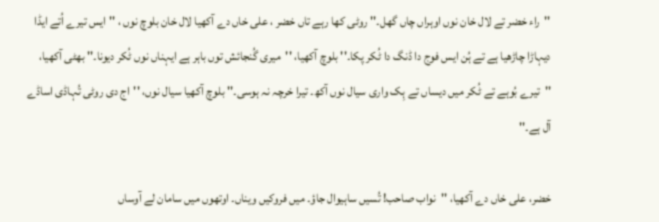''راء خضر تے لال خان نوں اوہراں چاں گھل۔'' روٹی کھا رہے تاں خضر ، علی خاں دے آکھیا لال خان بلوچ نوں ، ''ایس تیرے اُتے ایڈا دیہاڑا چاڑھیا ہے تے ہُن ایس فوج دا ڈنگ دا ٹُکر پکا۔'' بلوچ آکھیا، ''میری گُنجائش توں باہر ہے ایہناں نوں ٹُکر دیونا۔'' بھٹی آکھیا، ''تیرے بُوہے تے ٹُکر میں دیساں تے ہِک واری سیال نوں آکھ۔ تیرا خرچہ نہ ہوسی۔'' بلوچ آکھیا سیال نوں، ''اج دی روٹی تُہاڈی اساڈے آل ہے۔''

خضر، علی خاں دے آکھیا، ''نواب صاحب! تُسیں ساہیوال جاؤ۔ میں فروکیں ویناں۔ اوتھوں میں سامان لے آوساں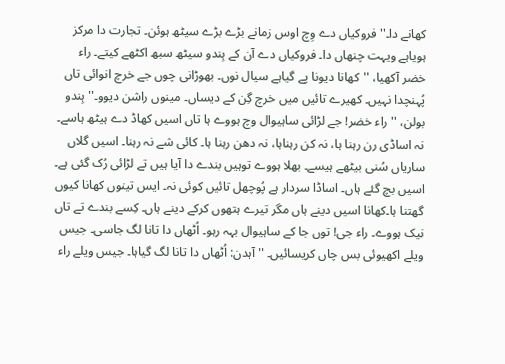کھانے دا۔'' فروکیاں دے وِچ اوس زمانے بڑے بڑے سیٹھ ہوئن۔ تجارت دا مرکز ہویاہے ویہت چنھاں دا۔ فروکیاں دے آن کے ہِندو سیٹھ سبھ اکٹھے کیتے۔ راء خضر آکھیا، ''کھانا دیونا پے گیاہے سیال نوں۔ بھوڑانی چوں جے خرچ انوائی تاں پُہنچدا نہیں۔ کھیرے تائیں میں خرچ گِن کے دیساں۔ مینوں راشن دیوو۔'' ہِندو بولن، ''راء خضر! جے لڑائی ساہیوال وچ ہووے ہا تاں اسیں کھاڈ دے ہیٹھ ہاسے۔ نہ اساڈی رن رہنا ہا، نہ کن رہناہا، نہ دھن رہنا ہا۔ کائی شے نہ رہنا۔ اسیں گلاں ساریاں سُنی بیٹھے ہیسے۔ بھلا ہووے توہیں بندے دا آیا ہیں تے لڑائی رُک گئی ہے۔ اسیں بچ گئے ہاں۔ اساڈا سردار ہے پُوچھل تائیں کوئی نہ۔ ایس تینوں کھانا کیوں گھتنا ہا۔کھانا اسیں دینے ہاں مگر تیرے ہتھوں کرکے دینے ہاں۔ کِسے بندے تے تاں نیک ہووے۔ راء جی! توں جا کے ساہیوال بہہ رہو۔ اُٹھاں دا تانا لگ جاسی۔ جیس ویلے اکھیوئی بس چاں کریسائیں۔ '' آہدن: اُٹھاں دا تانا لگ گیاہا۔ جیس ویلے راء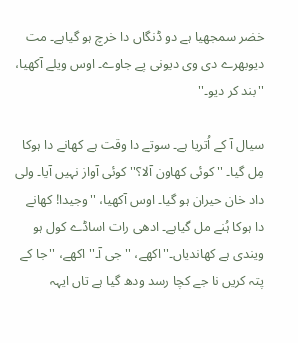خضر سمجھیا ہے دو ڈنگاں دا خرچ ہو گیاہے۔ مت دیوبھرے دی وی دیونی پے جاوے۔ اوس ویلے آکھیا، ''بند کر دیو۔''

سیال آ کے اُتریا ہے۔ سوتے دا وقت ہے کھانے دا ہوکا مِل گیا۔ ''کوئی کھاون آلا؟'' کوئی آواز نہیں آیا۔ ولی داد خان حیران ہو گیا۔ اوس آکھیا، ''وجیدا! کھانے دا ہوکا ہُنے مل گیاہے۔ ادھی رات اساڈے کول ہو ویندی ہے کھاندیاں۔''اکھے، ''جی آ۔'' اکھے، ''جا کے پتہ کریں نا جے کچا رسد ودھ گیا ہے تاں ایہہ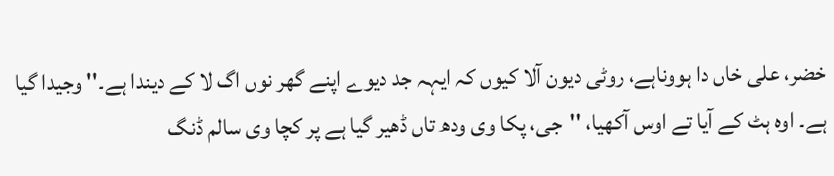خضر، علی خاں دا ہووناہے، روٹی دیون آلا کیوں کہ ایہہ جد دیوے اپنے گھر نوں اگ لا کے دیندا ہے۔'' وجیدا گیا ہے۔ اوہ ہٹ کے آیا تے اوس آکھیا، ''جی، پکا وی ودھ تاں ڈھیر گیا ہے پر کچا وی سالم ڈنگ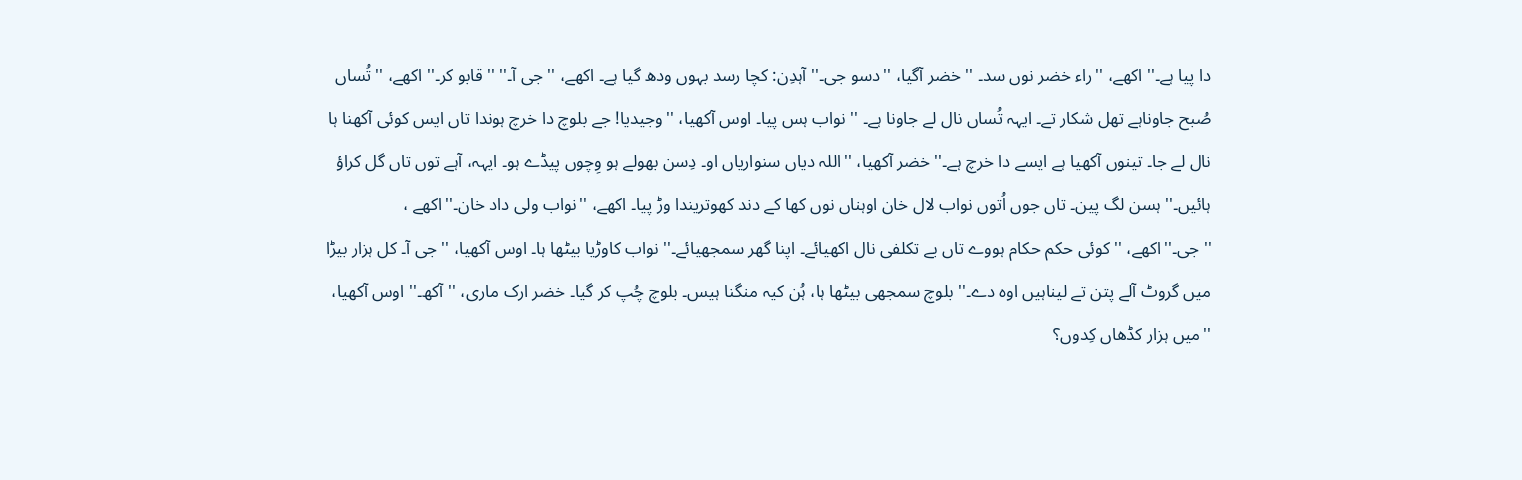دا پیا ہے۔'' اکھے، ''راء خضر نوں سد۔ '' خضر آگیا، ''دسو جی۔'' آہدِن: کچا رسد بہوں ودھ گیا ہے۔ اکھے، ''جی آ۔'' ''قابو کر۔'' اکھے، ''تُساں صُبح جاوناہے تھل شکار تے۔ ایہہ تُساں نال لے جاونا ہے۔ '' نواب ہس پیا۔ اوس آکھیا، ''وجیدیا! جے بلوچ دا خرچ ہوندا تاں ایس کوئی آکھنا ہا نال لے جا۔ تینوں آکھیا ہے ایسے دا خرچ ہے۔''خضر آکھیا، ''اللہ دیاں سنواریاں او۔ دِسن بھولے ہو وِچوں پیڈے ہو۔ ایہہ، آہے توں تاں گل کراؤ ہائیں۔'' ہسن لگ پین۔ تاں جوں اُتوں نواب لال خان اوہناں نوں کھا کے دند کھوتریندا وڑ پیا۔ اکھے، ''نواب ولی داد خان۔''اکھے ، ''جی۔''اکھے، ''کوئی حکم حکام ہووے تاں بے تکلفی نال اکھیائے۔ اپنا گھر سمجھیائے۔'' نواب کاوڑیا بیٹھا ہا۔ اوس آکھیا، ''جی آ۔ کل ہزار بیڑا میں گروٹ آلے پتن تے لیناہیں اوہ دے۔'' بلوچ سمجھی بیٹھا ہا، ہُن کیہ منگنا ہیس۔ بلوچ چُپ کر گیا۔ خضر ارک ماری، ''آکھ۔'' اوس آکھیا، ''میں ہزار کڈھاں کِدوں؟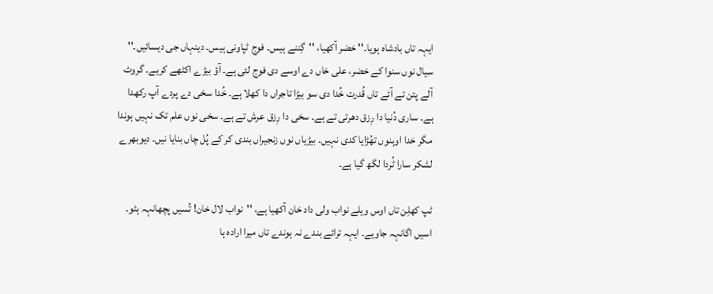ایہہ تاں بادشاہ ہویا۔'' خضر آکھیا، ''گِننے ہیس۔ فوج ٹپاونی ہیس۔ دینہاں جی دیسائیں۔'' سیال نوں سنوا کے خضر، علی خاں دے اوسے دی فوج لئی ہے۔ آؤ بیڑے اکٹھے کریے۔ گروٹ آلے پتن تے آئے تاں قُدرت خُدا دی سو بیڑا تاجراں دا کھلا ہے۔ خُدا سخی دے پردے آپ رکھدا ہے۔ ساری دُنیا دا رِزق دھرتی تے ہے۔ سخی دا رِزق عرش تے ہے۔ سخی نوں علم تک نہیں ہوندا مگر خدا اوہنوں تھُڑایا کدی نہیں۔ بیڑیاں نوں زنجیراں بندی کر کے پُل چاں بنایا نیں۔ دیوبھرے لشکر سارا ٹُردا لگھ گیا ہے۔

ٹپ کھلِن تاں اوس ویلے نواب ولی داد خان آکھیا ہے، ''نواب لال خان! تُسیں پچھانہہ ہٹو۔ اسیں اگانہہ جاویے۔ ایہہ ترائے بندے نہ ہوندے تاں میرا ارادہ ہا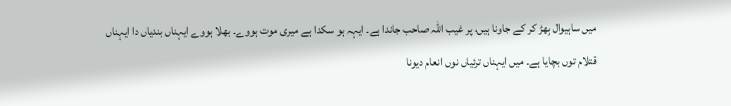میں ساہیوال بِھڑ کر کے جاونا ہیں، پر غیب اللہ صاحب جاندا ہے۔ ایہہ ہو سکدا ہے میری موت ہووے۔ بھلا ہووے ایہناں بندیاں دا ایہناں قتلام توں بچایا ہے۔ میں ایہناں ترئیاں نوں انعام دیونا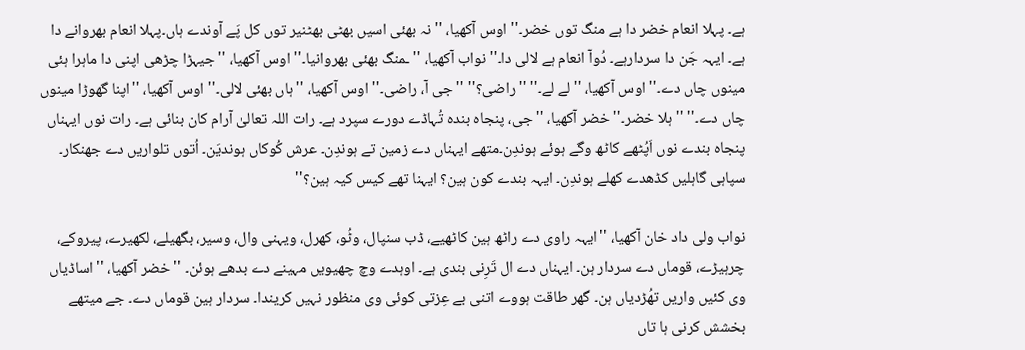ہے۔ پہلا انعام خضر دا ہے منگ توں خضر۔'' اوس آکھیا، ''نہ بھئی اسیں بھٹی بھٹنیر توں کل پَے آوندے ہاں۔پہلا انعام بھروانے دا ہے۔ ایہہ جَن دا سردارہے۔ دُوآ انعام ہے لالی دا۔'' نواب آکھیا، '' ـمنگ بھئی بھروانیا۔'' اوس آکھیا، ''جیہڑا چڑھی اپنی دا ماہرا ہئی مینوں چاں دے۔'' اوس آکھیا، ''لے لے۔'' ''راضی؟'' ''جی آ، راضی۔'' اوس آکھیا، ''ہاں بھئی لالی۔'' اوس آکھیا، ''اپنا گھوڑا مینوں چاں دے۔'' '' ہلا خضر۔'' خضر آکھیا، ''جی، پنجاہ بندہ تُہاڈے دورے سپرد ہے۔ رات اللہ تعالیٰ آرام کان بنائی ہے۔ رات نوں ایہناں پنجاہ بندے نوں اَپُٹھے کاٹھ وگے ہوئے ہوندِن۔متھے ایہناں دے زمین تے ہوندِن۔ عرش کُوکاں ہوندیَن۔ اُتوں تلواریں دے جھنکار۔ سپاہی گاہلیں کڈھدے کھلے ہوندِن۔ ایہہ بندے کون ہین؟ ایہنا تھے کیس کیہ ہین؟''

نواب ولی داد خان آکھیا، ''ایہہ راوی دے راٹھ ہین کاٹھیے، ڈب سنپال، وٹُو، کھرل، ویہنی وال، وسیر، بگھیلے، لکھیرے، پیروکے، چرہیڑے، قوماں دے سردار ہن۔ ایہناں دے ال تَرِنی بندی ہے۔ اوہدے وچ چھیویں مہینے دے بدھے ہوئن۔ '' خضر آکھیا، ''اساڈیاں وی کئیں واریں تھُڑدیاں ہن۔ گھر طاقت ہووے اتنی بے عِزتی کوئی وی منظور نہیں کریندا۔ سردار ہین قوماں دے۔ جے میتھے بخشش کرنی ہا تاں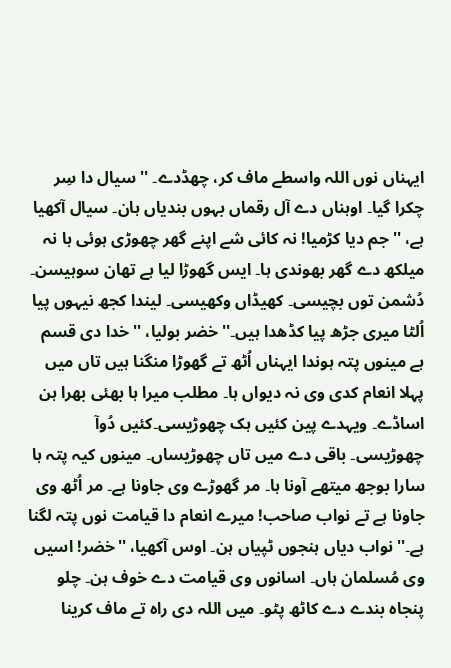ایہناں نوں اللہ واسطے ماف کر، چھڈدے۔ '' سیال دا سِر چکرا گیا۔ اوہناں دے آل رقماں بہوں بندیاں ہان۔ سیال آکھیا ہے، ''جم دیا کڑمیا! نہ کائی شے اپنے گھر چھوڑی ہوئی ہا نہ میلکھ دے گھر بھوندی ہا۔ ایس گھوڑا لیا ہے تھان سوہیسن۔ دُشمن توں بچیسی۔ کھیڈاں وکھیسی۔ لیندا کجھ نیہوں پیا اُلٹا میری جڑھ پیا کڈھدا ہیں۔'' خضر بولیا، ''خدا دی قسم ہے مینوں پتہ ہوندا ایہناں اُٹھ تے گھوڑا منگنا ہیں تاں میں پہلا انعام کدی وی نہ دیواں ہا۔ مطلب میرا ہا بھئی بھرا ہن اساڈے۔ ویہدے پین کئیں ہک چھوڑیسی۔کئیں دُوآ چھوڑیسی۔ باقی دے میں تاں چھوڑیساں۔ مینوں کیہ پتہ ہا سارا بوجھ میتھے آونا ہا۔ مر گھوڑے وی جاونا ہے۔ مر اُٹھ وی جاونا ہے تے نواب صاحب! میرے انعام دا قیامت نوں پتہ لگنا ہے۔'' نواب دیاں ہنجوں ٹپیاں ہن۔ اوس آکھیا، ''خضر! اسیں وی مُسلمان ہاں۔ اسانوں وی قیامت دے خوف ہن۔ چلو پنجاہ بندے دے کاٹھ پٹو۔ میں اللہ دی راہ تے ماف کرینا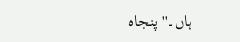ہاں۔'' پنجاہ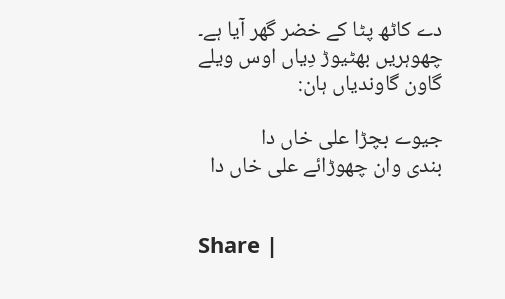دے کاٹھ پٹا کے خضر گھر آیا ہے۔ چھوہریں بھٹیوڑ دِیاں اوس ویلے گاون گاوندیاں ہان:

جیوے بچڑا علی خاں دا
بندی وان چھوڑائے علی خاں دا


Share |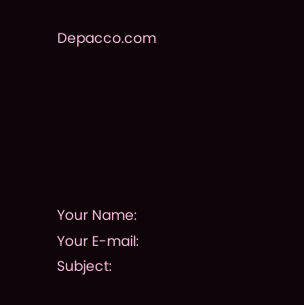Depacco.com






Your Name:
Your E-mail:
Subject: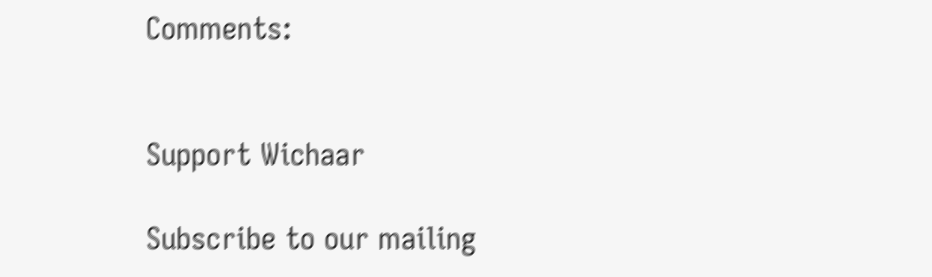Comments:


Support Wichaar

Subscribe to our mailing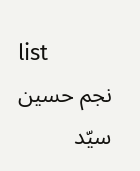list
نجم حسین سیّد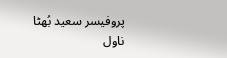پروفیسر سعید بُھٹا
ناول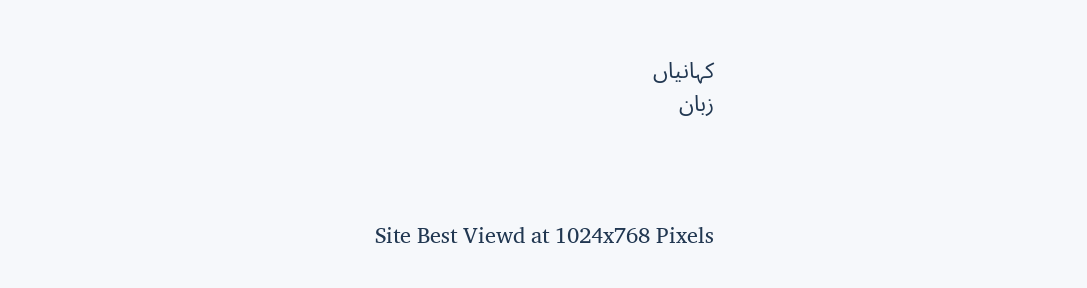کہانیاں
زبان



Site Best Viewd at 1024x768 Pixels